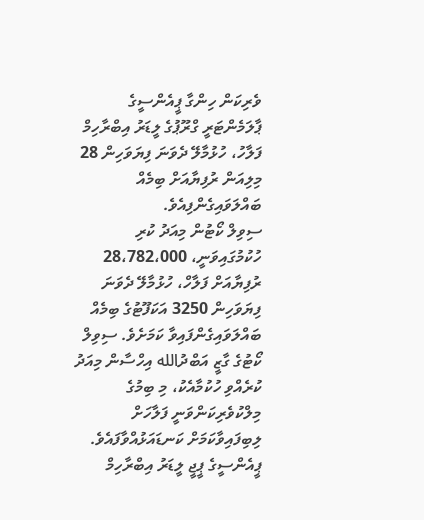ވެރިކަން ހިންގާ ޕީއެންސީގެ ޕާލަމެންޓަރީ ގްރޫޕުގެ ލީޑަރު އިބްރާހިމް ފަލާހު، ހުޅުމާލޭ ދެވަނަ ފިޔަވަހިން 28 މިލިއަން ރުފިޔާއަށް ބިމެއް ބައްލަވައިގެންފިއެވެ.
ސިވިލް ކޯޓުން މިއަދު ކުރި ހުކުމުގައިވަނީ، 28،782،000 ރުފިޔާއަށް ފަލާހް، ހުޅުމާލޭ ދެވަނަ ފިޔަވަހިން 3250 އަކަފޫޓުގެ ބިމެއް ބައްލަވައިގެންފައިވާ ކަމަށެވެ. ސިވިލް ކޯޓުގެ ގާޒީ އަބްދުالله އިހްސާން މިއަދު ކުރެއްވި ހުކުމާއެކު، މި ބިމުގެ މިލްކުވެރިކަންވަނީ ފަލާހަށް ލިބިފައިވާކަމަށް ކަނޑައަޅުއްވާފައެވެ.
ޕީއެންސީގެ ޕީޖީ ލީޑަރު އިބްރާހިމް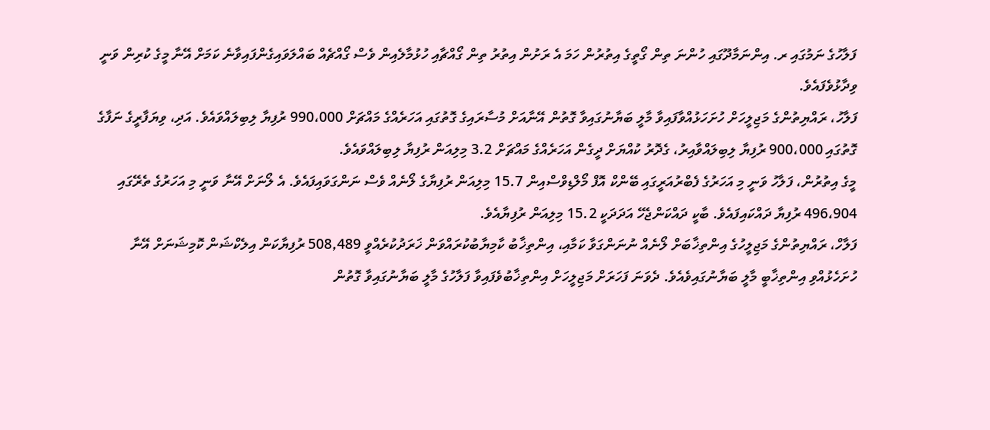ފަލާހުގެ ނަމުގައި ރ. އިންނަމާދޫގައި ހުންނަ ތިން ގޯތީގެ އިތުރުން ހަމަ އެ ރަށުން އިތުރު ތިން ގޯއްޗާއި ހުޅުމާލެއިން ވެސް ގޯއްޗެއް ބައްލަވައިގެންފައިވާނެ ކަމަށް އޭނާ މީގެ ކުރިން ވަނީ ވިދާޅުވެފައެވެ.
ފަލާހު، ރައްޔިތުންގެ މަޖިލީހަށް ހުށަހަޅުއްވާފައިވާ މާލީ ބަޔާނުގައިވާ ގޮތުން އޭނާއަށް މުސާރައިގެ ގޮތުގައި އަހަރެއްގެ މައްޗަށް 990،000 ރުފިޔާ ލިބިލައްވައެވެ. އަދި، ވިޔަފާރީގެ ނަފާގެ ގޮތުގައި 900،000 ރުފިޔާ ލިބިލައްވާއިރު، ގެދޮރު ކުއްޔަށް ދީގެން އަހަރެއްގެ މައްޗަށް 3.2 މިލިއަން ރުފިޔާ ލިބިލައްވައެވެ.
މީގެ އިތުރުން، ފަލާހު ވަނީ މި އަހަރުގެ ފެބްރުއަރީގައި ބޭންކް އޮފް މޯލްޑިވްސްއިން 15.7 މިލިއަން ރުފިޔާގެ ލޯނެއް ވެސް ނަންގަވައިފައެވެ. އެ ލޯނަށް އޭނާ ވަނީ މި އަހަރުގެ ތެރޭގައި 496،904 ރުފިޔާ ދައްކައިފައެވެ. ބާކީ ދައްކަންޖެހޭ އަދަދަކީ 15.2 މިލިއަން ރުފިޔާއެވެ.
ފަލާހް، ރައްޔިތުންގެ މަޖިލީހުގެ އިންތިޚާބަށް ލޯނެއް ނުނަންގަވާ ކަމާއި، އިންތިޚާބު ކާމިޔާބުކުރައްވަން ޚަރަދުކުރެއްވީ 508,489 ރުފިޔާކަން އިލެކްޝަން ކޮމިޝަނަށް އޭނާ ހުށަހެޅުއްވި އިންތިޚާބީ މާލީ ބަޔާނުގައިވެއެވެ. ދެވަނަ ފަހަރަށް މަޖިލީހަށް އިންތިޚާބުވެފައިވާ ފަލާހުގެ މާލީ ބަޔާނުގައިވާ ގޮތުން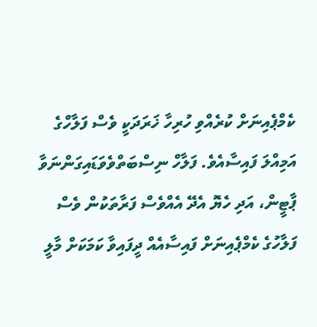ކެމްޕެއިނަށް ކުރެއްވި ހުރިހާ ޚަރަދަކީ ވެސް ފަލާހްގެ އަމިއްލަ ފައިސާއެވެ. ފަލާހް ނިސްބަތްވެވަޑައިގަންނަވާ ޕާޓީން، އަދި ހެޔޮ އެދޭ އެއްވެސް ފަރާތަކުން ވެސް ފަލާހުގެ ކެމްޕެއިނަށް ފައިސާއެއް ދީފައިވާ ކަމަކަށް މާލީ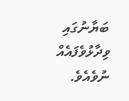ބަޔާނުގައި ވިދާޅުވެފައެއް ނުވެއެވެ.